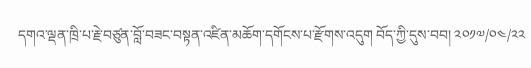དགའ་ལྡན་ཁྲི་པ་རྗེ་བཙུན་བློ་བཟང་བསྟན་འཛིན་མཆོག་དགོངས་པ་རྫོགས་འདུག བོད་ཀྱི་དུས་བབ། ༢༠༡༧/༠༤/༢༢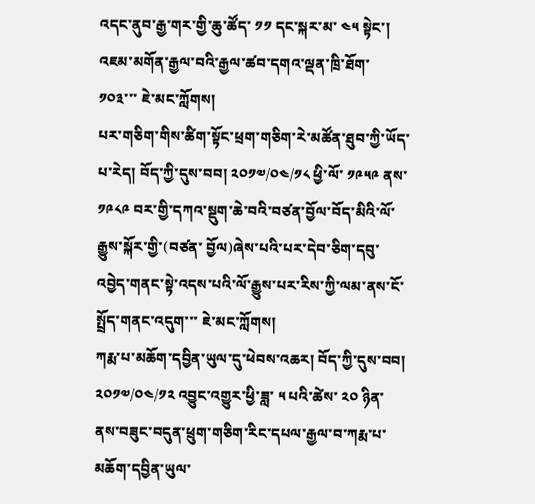འདང་ནུབ་རྒྱ་གར་གྱི་ཆུ་ཚོད་ ༡༡ དང་སྐར་མ་ ༤༥ སྟེང་། འཇམ་མགོན་རྒྱལ་བའི་རྒྱལ་ཚབ་དགའ་ལྡན་ཁྲི་ཐོག་ ༡༠༣་་་ ཇེ་མང་ཀློགས།
པར་གཅིག་གིས་ཚིག་སྟོང་ཕྲག་གཅིག་རེ་མཚོན་ཐུབ་ཀྱི་ཡོད་པ་རེད། བོད་ཀྱི་དུས་བབ། ༢༠༡༧/༠༤/༡༨ ཕྱི་ལོ་ ༡༩༥༩ ནས་ ༡༩༨༩ བར་གྱི་དཀའ་སྡུག་ཆེ་བའི་བཙན་བྱོལ་བོད་མིའི་ལོ་རྒྱུས་སྐོར་གྱི་(བཙན་ བྱོལ)ཞེས་པའི་པར་དེབ་ཅིག་དབུ་འབྱེད་གནང་སྟེ་འདས་པའི་ལོ་རྒྱུས་པར་རིས་ཀྱི་ལམ་ནས་ངོ་སྤྲོད་གནང་འདུག་་་ ཇེ་མང་ཀློགས།
ཀརྨ་པ་མཆོག་དབྱིན་ཡུལ་དུ་ཕེབས་འཆར། བོད་ཀྱི་དུས་བབ། ༢༠༡༧/༠༤/༡༢ འབྱུང་འགྱུར་ཕྱི་ཟླ་ ༥ པའི་ཚེས་ ༢༠ ཉིན་ནས་བཟུང་བདུན་ཕྲུག་གཅིག་རིང་དཔལ་རྒྱལ་བ་ཀརྨ་པ་མཆོག་དབྱིན་ཡུལ་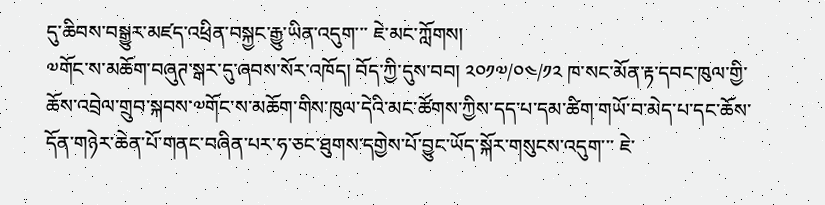དུ་ཆིབས་བསྒྱུར་མཛད་འཕྲིན་བསྐྱང་རྒྱུ་ཡིན་འདུག་་་ ཇེ་མང་ཀློགས།
༧གོང་ས་མཆོག་བཞུཊ་སྒར་དུ་ཞབས་སོར་འཁོད། བོད་ཀྱི་དུས་བབ། ༢༠༡༧/༠༤/༡༢ ཁ་སང་མོན་རྟ་དབང་ཁུལ་གྱི་ཆོས་འབྲེལ་གྲུབ་སྐབས་༧གོང་ས་མཆོག་གིས་ཁུལ་དེའི་མང་ཚོགས་ཀྱིས་དད་པ་དམ་ཚིག་གཡོ་བ་མེད་པ་དང་ཆོས་དོན་གཉེར་ཆེན་པོ་གནང་བཞིན་པར་ཧ་ཅང་ཐུགས་དགྱེས་པོ་བྱུང་ཡོད་སྐོར་གསུངས་འདུག་་་ ཇེ་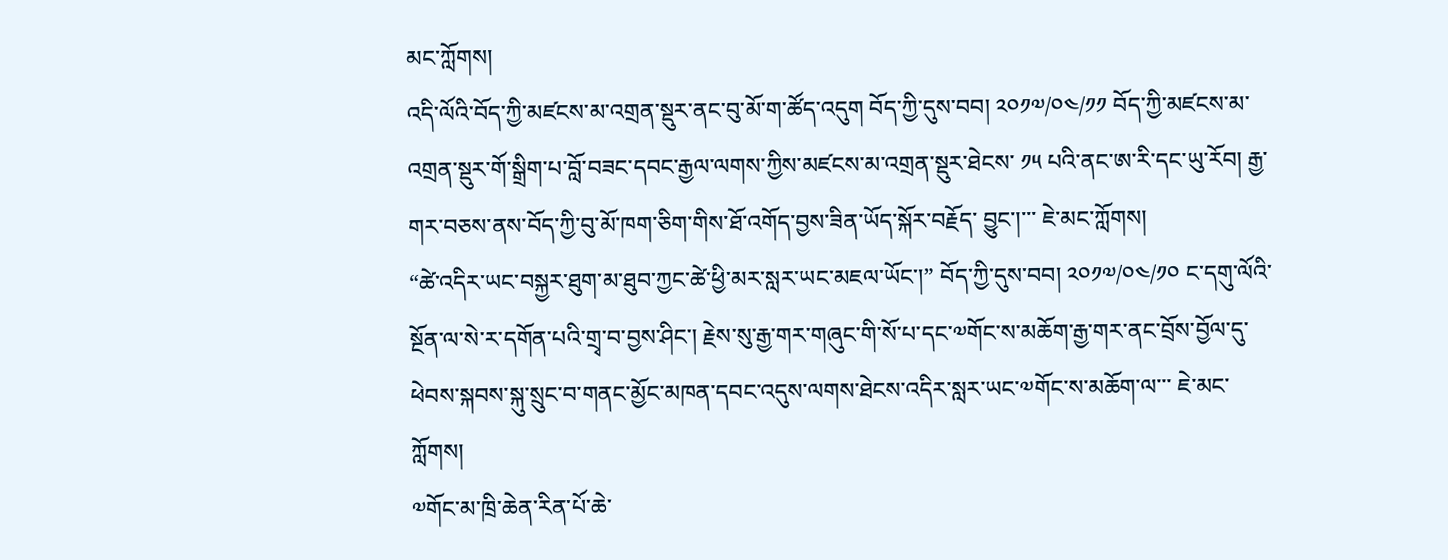མང་ཀློགས།
འདི་ལོའི་བོད་ཀྱི་མཛངས་མ་འགྲན་སྡུར་ནང་བུ་མོ་ག་ཚོད་འདུག བོད་ཀྱི་དུས་བབ། ༢༠༡༧/༠༤/༡༡ བོད་ཀྱི་མཛངས་མ་འགྲན་སྡུར་གོ་སྒྲིག་པ་བློ་བཟང་དབང་རྒྱལ་ལགས་ཀྱིས་མཛངས་མ་འགྲན་སྡུར་ཐེངས་ ༡༥ པའི་ནང་ཨ་རི་དང་ཡུ་རོབ། རྒྱ་གར་བཅས་ནས་བོད་ཀྱི་བུ་མོ་ཁག་ཅིག་གིས་ཐོ་འགོད་བྱས་ཟིན་ཡོད་སྐོར་བརྗོད་ བྱུང་།་་་ ཇེ་མང་ཀློགས།
“ཚེ་འདིར་ཡང་བསྐྱར་ཐུག་མ་ཐུབ་ཀྱང་ཚེ་ཕྱི་མར་སླར་ཡང་མཇལ་ཡོང་།” བོད་ཀྱི་དུས་བབ། ༢༠༡༧/༠༤/༡༠ ང་དགུ་ལོའི་སྔོན་ལ་སེ་ར་དགོན་པའི་གྲྭ་བ་བྱས་ཤིང་། རྗེས་སུ་རྒྱ་གར་གཞུང་གི་སོ་པ་དང་༧གོང་ས་མཆོག་རྒྱ་གར་ནང་བྲོས་བྱོལ་དུ་ཕེབས་སྐབས་སྐུ་སྲུང་བ་གནང་མྱོང་མཁན་དབང་འདུས་ལགས་ཐེངས་འདིར་སླར་ཡང་༧གོང་ས་མཆོག་ལ་་་ ཇེ་མང་ཀློགས།
༧གོང་མ་ཁྲི་ཆེན་རིན་པོ་ཆེ་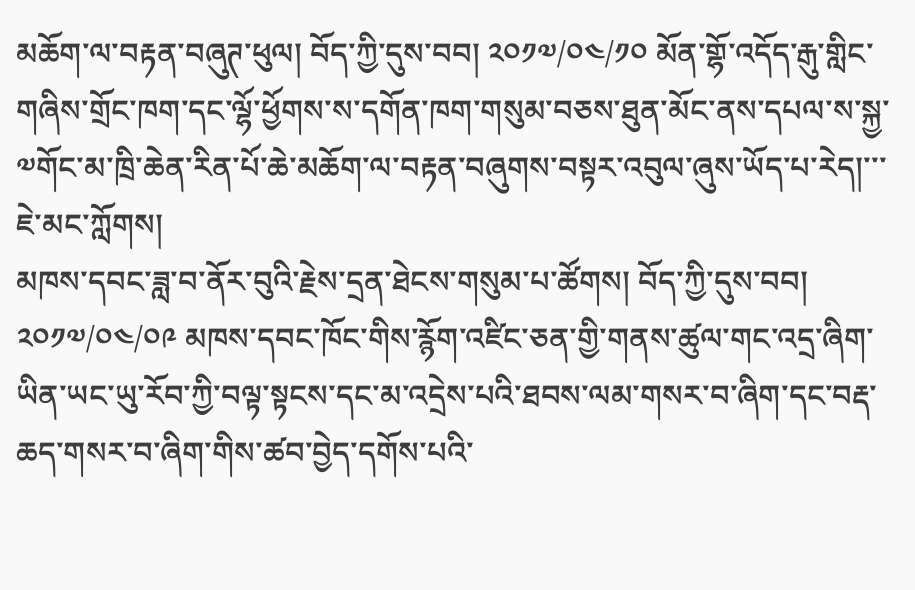མཆོག་ལ་བརྟན་བཞུཊ་ཕུལ། བོད་ཀྱི་དུས་བབ། ༢༠༡༧/༠༤/༡༠ མོན་གྷོ་འདོད་རྒུ་གླིང་གཞིས་གྲོང་ཁག་དང་ལྷོ་ཕྱོགས་ས་དགོན་ཁག་གསུམ་བཅས་ཐུན་མོང་ནས་དཔལ་ས་སྐྱ་༧གོང་མ་ཁྲི་ཆེན་རིན་པོ་ཆེ་མཆོག་ལ་བརྟན་བཞུགས་བསྟར་འབུལ་ཞུས་ཡོད་པ་རེད།་་་ ཇེ་མང་ཀློགས།
མཁས་དབང་ཟླ་བ་ནོར་བུའི་རྗེས་དྲན་ཐེངས་གསུམ་པ་ཚོགས། བོད་ཀྱི་དུས་བབ། ༢༠༡༧/༠༤/༠༩ མཁས་དབང་ཁོང་གིས་རྙོག་འཛིང་ཅན་གྱི་གནས་ཚུལ་གང་འདྲ་ཞིག་ཡིན་ཡང་ཡུ་རོབ་ཀྱི་བལྟ་སྟངས་དང་མ་འདྲེས་པའི་ཐབས་ལམ་གསར་བ་ཞིག་དང་བརྡ་ཆད་གསར་བ་ཞིག་གིས་ཚབ་བྱེད་དགོས་པའི་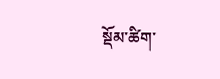སྡོམ་ཚིག་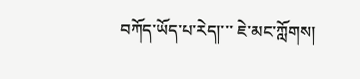བཀོད་ཡོད་པ་རེད།་་་ ཇེ་མང་ཀློགས།